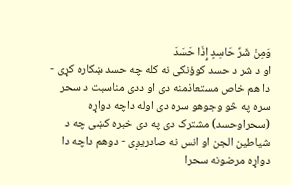وَمِنْ شَرِّ حَاسِدٍ إِذَا حَسَدَ
او د شر د حسد کوؤنکی نه کله چه حسد ښکاره کړی -
دا هم خاص مستعاذمنه دی او ددی مناسبت د سحر سره په څو وجوهو سره دی اوله داچه دواړه (سحراوحسد) مشترک دی په دی خبره کښی چه د شیاطین الجن او انس نه صادریږی - دوهم داچه دا دواړه مرضونه سحرا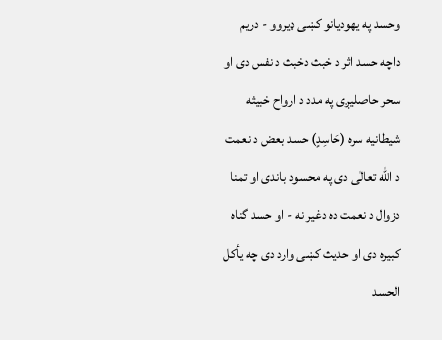وحسد په یهودیانو کښی ډیروو - دریم داچه حسد اثر د خبث دخبث د نفس دی او سحر حاصلیږی په مدد د ارواح خبیثه شیطانیه سره (حَاسِدٍ) حسد بعض د نعمت د اللّه تعالٰی دی په محسود باندی او تمنا دزوال د نعمت ده دغیر نه - او حسد گناه کبیره دی او حدیث کښی وارد دی چه یأکل الحسد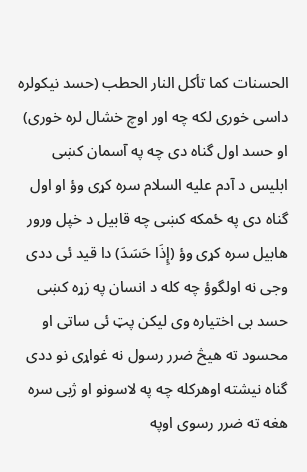الحسنات کما تأکل النار الحطب (حسد نیکولره داسی خوری لکه چه اور اوچ خشال لره خوری) او حسد اول گناه دی چه په آسمان کښی ابلیس د آدم علیه السلام سره کړی وؤ او اول گناه دی په ځمکه کښی چه قابیل د خپل ورور هابیل سره کړی وؤ (إِذَا حَسَدَ) دا قید ئی ددی وجی نه اولگوؤ چه کله د انسان په زړه کښی حسد بی اختیاره وی لیکن پټ ئی ساتی او محسود ته هیڅ ضرر رسول نه غواړی نو ددی گناه نیشته اوهرکله چه په لاسونو او ژبی سره هغه ته ضرر رسوی اوپه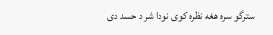سترگو سره هغه نظره کوی نودا شر د حسد دی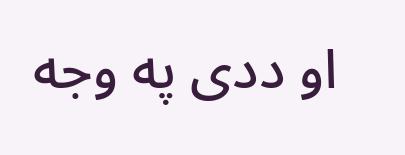او ددی په وجه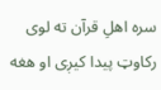سره اهلِ قرآن ته لوی رکاوټ پیدا کیږی او هغه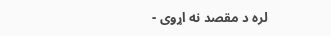لره د مقصد نه اړوی -